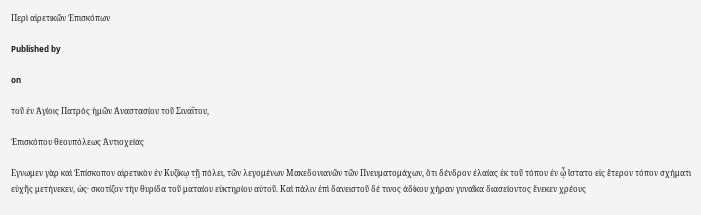Περὶ αἱρετικῶν Ἐπισκόπων

Published by

on

τοῦ ἐν Ἁγίοις Πατρός ἡμῶν Ἀναστασίου τοῦ Σιναΐτου,

Ἐπισκόπου θεουπόλεως Ἀντιοχείας

Εγνωμεν γὰρ καὶ Ἐπίσκοπον αἱρετικὸν ἐν Κυζίκῳ τῇ πόλει, τῶν λεγομένων Μακεδονιανῶν τῶν Πνευματομάχων, ὅτι δένδρον ἐλαίας ἐκ τοῦ τόπου ἐν ᾧ ἵστατο εἰς ἕτερον τόπον σχήματι εὐχῆς μετήνεκεν, ὡς· σκοτίζον τὴν θυρίδα τοῦ ματαίου εὐκτηρίου αὐτοῦ. Καὶ πάλιν ἐπὶ δανειστοῦ δέ τινος ἀδίκου χήραν γυναῖκα διασείοντος ἕνεκεν χρέους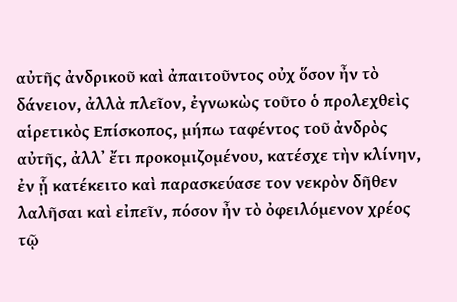αὐτῆς ἀνδρικοῦ καὶ ἀπαιτοῦντος οὐχ ὅσον ἦν τὸ δάνειον, ἀλλὰ πλεῖον, ἐγνωκὼς τοῦτο ὁ προλεχθεὶς αἱρετικὸς Επίσκοπος, μήπω ταφέντος τοῦ ἀνδρὸς αὐτῆς, ἀλλ᾿ ἔτι προκομιζομένου, κατέσχε τὴν κλίνην, ἐν ᾗ κατέκειτο καὶ παρασκεύασε τον νεκρὸν δῆθεν λαλῆσαι καὶ εἰπεῖν, πόσον ἦν τὸ ὀφειλόμενον χρέος τῷ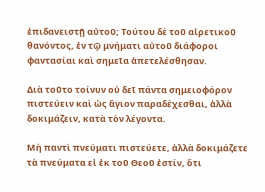ἐπιδανειστῇ αὐτοῦ; Τούτου δὲ τοῦ αἰρετικοῦ θανόντος, ἐν τῷ μνήματι αὐτοῦ διάφοροι φαντασίαι καὶ σημεῖα ἀπετελέσθησαν.

Διὰ τοῦτο τοίνυν οὐ δεῖ πάντα σημειοφόρον πιστεύειν καὶ ὡς ἅγιον παραδέχεσθαι, ἀλλὰ δοκιμάζειν, κατὰ τὸν λέγοντα.

Μὴ παντὶ πνεύματι πιστεύετε, ἀλλὰ δοκιμάζετε τὰ πνεύματα εἰ ἐκ τοῦ Θεοῦ ἐστίν, ὅτι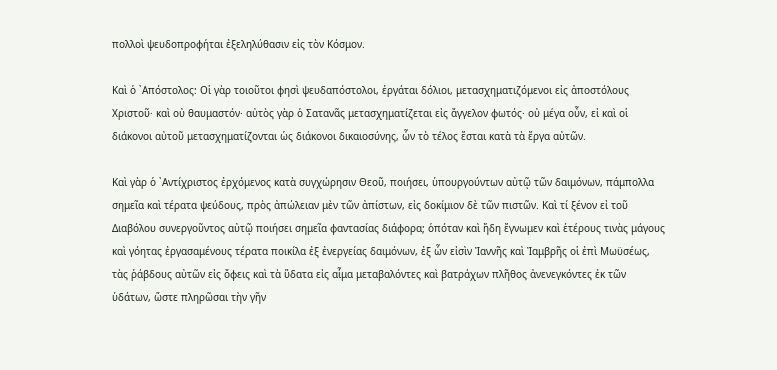πολλοὶ ψευδοπροφήται ἐξεληλύθασιν εἰς τὸν Κόσμον.

Καὶ ὁ ᾿Απόστολος: Οἱ γὰρ τοιοῦτοι φησὶ ψευδαπόστολοι, ἐργάται δόλιοι, μετασχηματιζόμενοι εἰς ἀποστόλους Χριστοῦ· καὶ οὐ θαυμαστόν· αὐτὸς γὰρ ὁ Σατανᾶς μετασχηματίζεται εἰς ἄγγελον φωτός· οὐ μέγα οὖν, εἰ καὶ οἱ διάκονοι αὐτοῦ μετασχηματίζονται ὡς διάκονοι δικαιοσύνης, ὧν τὸ τέλος ἔσται κατὰ τὰ ἔργα αὐτῶν.

Καὶ γὰρ ὁ ᾿Αντίχριστος ἐρχόμενος κατὰ συγχώρησιν Θεοῦ, ποιήσει, ὑπουργούντων αὐτῷ τῶν δαιμόνων, πάμπολλα σημεῖα καὶ τέρατα ψεύδους, πρὸς ἀπώλειαν μὲν τῶν ἀπίστων, εἰς δοκίμιον δὲ τῶν πιστῶν. Καὶ τί ξένον εἰ τοῦ Διαβόλου συνεργοῦντος αὐτῷ ποιήσει σημεῖα φαντασίας διάφορα; ὁπόταν καὶ ἤδη ἔγνωμεν καὶ ἑτέρους τινὰς μάγους καὶ γόητας ἐργασαμένους τέρατα ποικίλα ἐξ ἐνεργείας δαιμόνων, ἐξ ὧν εἰσὶν Ἰαννῆς καὶ Ἰαμβρῆς οἱ ἐπὶ Μωϋσέως, τὰς ῥάβδους αὐτῶν εἰς ὄφεις καὶ τὰ ὕδατα εἰς αἷμα μεταβαλόντες καὶ βατράχων πλῆθος ἀνενεγκόντες ἐκ τῶν ὑδάτων, ὥστε πληρῶσαι τὴν γῆν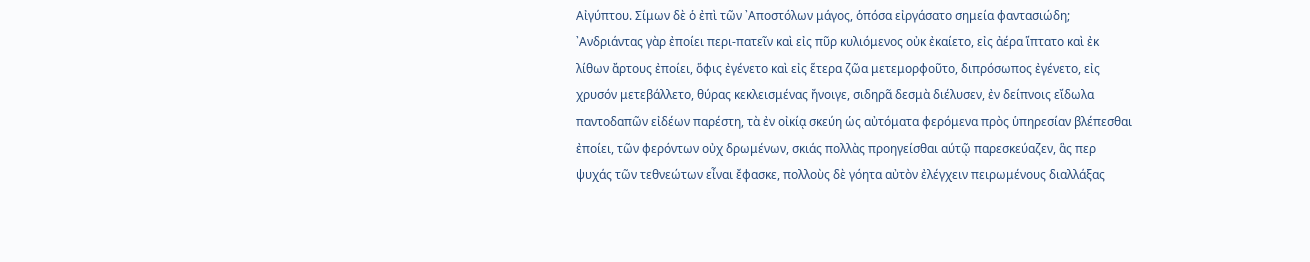Αἰγύπτου. Σίμων δὲ ὁ ἐπὶ τῶν ᾿Αποστόλων μάγος, ὁπόσα εἰργάσατο σημεία φαντασιώδη; ᾿Ανδριάντας γὰρ ἐποίει περι-πατεῖν καὶ εἰς πῦρ κυλιόμενος οὐκ ἐκαίετο, εἰς ἀέρα ἵπτατο καὶ ἐκ λίθων ἄρτους ἐποίει, ὅφις ἐγένετο καὶ εἰς ἕτερα ζῶα μετεμορφοῦτο, διπρόσωπος ἐγένετο, εἰς χρυσόν μετεβάλλετο, θύρας κεκλεισμένας ἤνοιγε, σιδηρᾶ δεσμὰ διέλυσεν, ἐν δείπνοις εἴδωλα παντοδαπῶν εἰδέων παρέστη, τὰ ἐν οἰκίᾳ σκεύη ὡς αὐτόματα φερόμενα πρὸς ὑπηρεσίαν βλέπεσθαι ἐποίει, τῶν φερόντων οὐχ δρωμένων, σκιάς πολλὰς προηγείσθαι αύτῷ παρεσκεύαζεν, ἃς περ ψυχάς τῶν τεθνεώτων εἶναι ἔφασκε, πολλοὺς δὲ γόητα αὐτὸν ἐλέγχειν πειρωμένους διαλλάξας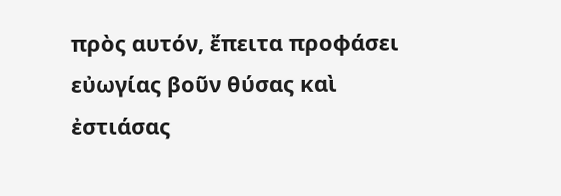πρὸς αυτόν, ἔπειτα προφάσει εὐωγίας βοῦν θύσας καὶ ἐστιάσας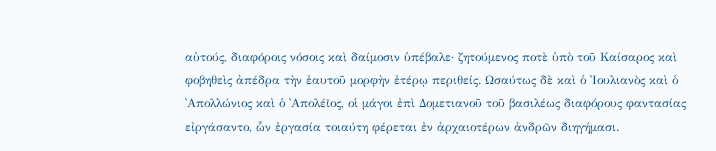αὐτούς, διαφόροις νόσοις καὶ δαίμοσιν ὑπέβαλε· ζητούμενος ποτὲ ὑπὸ τοῦ Καίσαρος καὶ φοβηθεὶς ἀπέδρα τὴν ἑαυτοῦ μορφὴν ἑτέρῳ περιθείς. Ωσαύτως δὲ καὶ ὁ Ἰουλιανὸς καὶ ὁ ᾿Απολλώνιος καὶ ὁ ᾿Απολέῖος, οἱ μάγοι ἐπὶ Δομετιανοῦ τοῦ βασιλέως διαφόρους φαντασίας εἰργάσαντο, ὧν ἐργασία τοιαύτη φέρεται ἐν ἀρχαιοτέρων ἀνδρῶν διηγήμασι.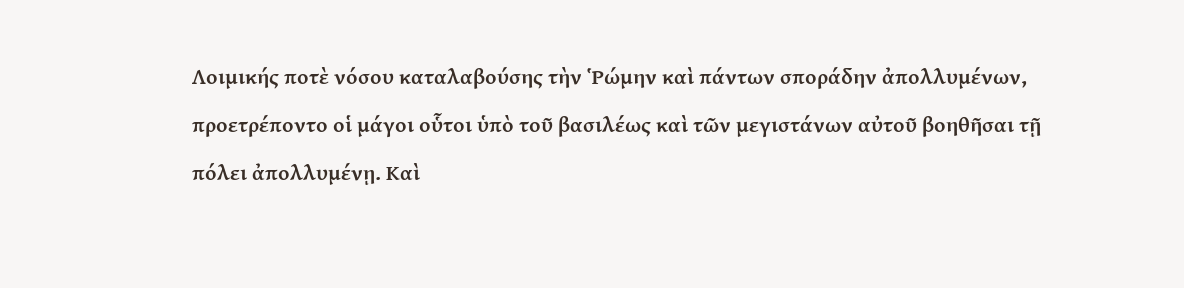Λοιμικής ποτὲ νόσου καταλαβούσης τὴν Ῥώμην καὶ πάντων σποράδην ἀπολλυμένων, προετρέποντο οἱ μάγοι οὗτοι ὑπὸ τοῦ βασιλέως καὶ τῶν μεγιστάνων αὐτοῦ βοηθῆσαι τῇ πόλει ἀπολλυμένῃ. Καὶ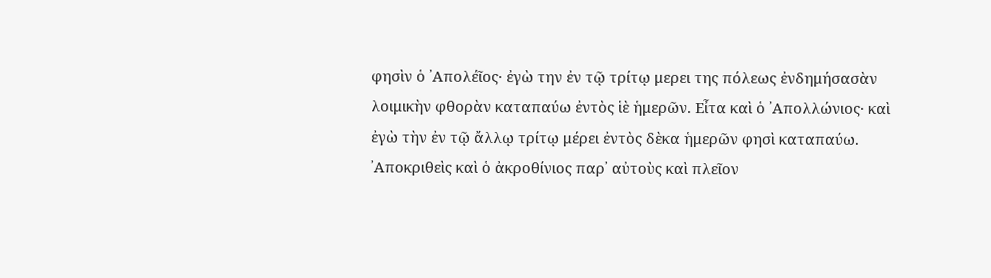φησὶν ὁ ᾿Απολέῖος· ἐγὼ την ἐν τῷ τρίτῳ μερει της πόλεως ἐνδημήσασὰν λοιμικὴν φθορὰν καταπαύω ἐντὸς ἱὲ ἡμερῶν. Εἶτα καὶ ὁ ᾿Απολλώνιος· καὶ ἐγὼ τὴν ἐν τῷ ἄλλῳ τρίτῳ μέρει ἐντὸς δὲκα ἡμερῶν φησὶ καταπαύω. ᾿Αποκριθεὶς καὶ ὁ ἀκροθίνιος παρ᾿ αὐτοὺς καὶ πλεῖον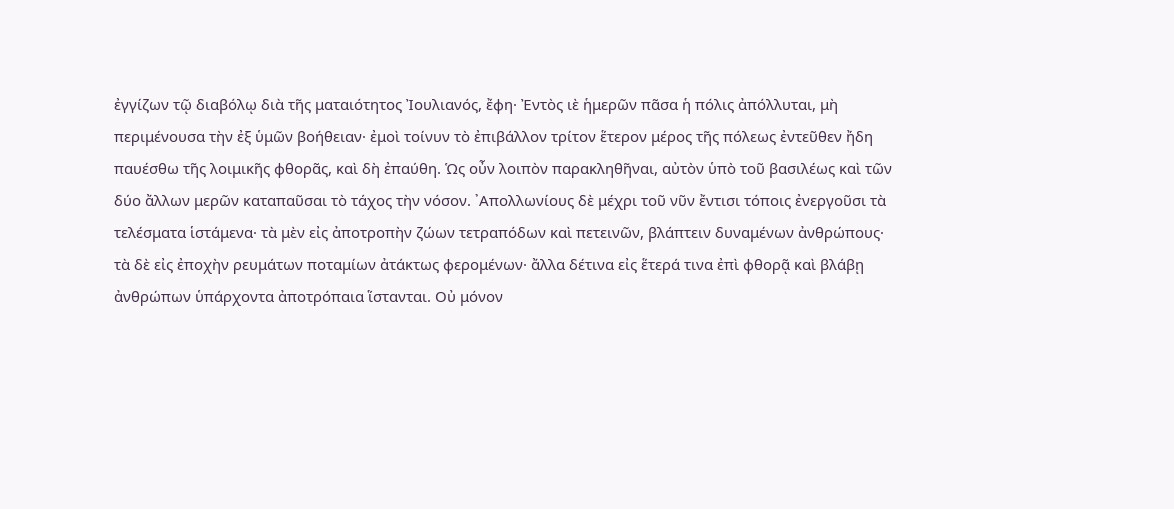ἐγγίζων τῷ διαβόλῳ διὰ τῆς ματαιότητος Ἰουλιανός, ἔφη· Ἐντὸς ιὲ ἡμερῶν πᾶσα ἡ πόλις ἀπόλλυται, μὴ περιμένουσα τὴν ἐξ ὑμῶν βοήθειαν· ἐμοὶ τοίνυν τὸ ἐπιβάλλον τρίτον ἕτερον μέρος τῆς πόλεως ἐντεῦθεν ἤδη παυέσθω τῆς λοιμικῆς φθορᾶς, καὶ δὴ ἐπαύθη. Ὡς οὖν λοιπὸν παρακληθῆναι, αὐτὸν ὑπὸ τοῦ βασιλέως καὶ τῶν δύο ἄλλων μερῶν καταπαῦσαι τὸ τάχος τὴν νόσον. ᾿Απολλωνίους δὲ μέχρι τοῦ νῦν ἔντισι τόποις ἐνεργοῦσι τὰ τελέσματα ἱστάμενα· τὰ μὲν εἰς ἀποτροπὴν ζώων τετραπόδων καὶ πετεινῶν, βλάπτειν δυναμένων ἀνθρώπους· τὰ δὲ εἰς ἐποχὴν ρευμάτων ποταμίων ἀτάκτως φερομένων· ἄλλα δέτινα εἰς ἕτερά τινα ἐπὶ φθορᾷ καὶ βλάβῃ ἀνθρώπων ὑπάρχοντα ἀποτρόπαια ἵστανται. Οὐ μόνον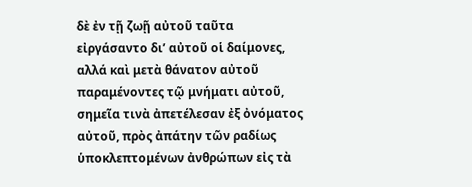δὲ ἐν τῇ ζωῇ αὐτοῦ ταῦτα εἰργάσαντο δι’ αὐτοῦ οἱ δαίμονες, αλλά καὶ μετὰ θάνατον αὐτοῦ παραμένοντες τῷ μνήματι αὐτοῦ, σημεῖα τινὰ ἀπετέλεσαν ἐξ ὀνόματος αὐτοῦ, πρὸς ἀπάτην τῶν ραδίως ὑποκλεπτομένων ἀνθρώπων εἰς τὰ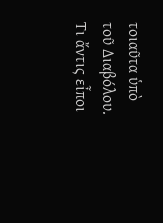τοιαῦτα ὑπὸ τοῦ Διαβόλου. Τι ἄντις εἶποι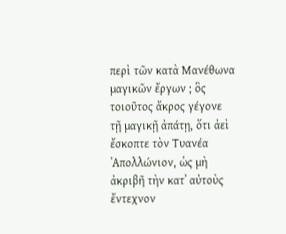περὶ τῶν κατὰ Μανέθωνα μαγικῶν ἔργων ; ὃς τοιοῦτος ἄκρος γέγονε τῇ μαγικῇ ἀπάτῃ, ὅτι ἀεὶ ἔσκοπτε τὸν Τυανέα ᾿Απολλώνιον, ὡς μὴ ἀκριβῆ τὴν κατ᾿ αὐτοὺς ἔντεχνον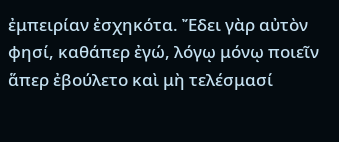ἐμπειρίαν ἐσχηκότα. Ἔδει γὰρ αὐτὸν φησί, καθάπερ ἐγώ, λόγῳ μόνῳ ποιεῖν ἅπερ ἐβούλετο καὶ μὴ τελέσμασί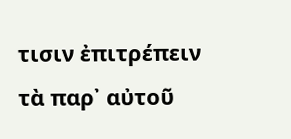τισιν ἐπιτρέπειν τὰ παρ᾿ αὐτοῦ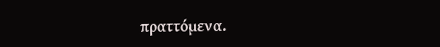πραττόμενα.